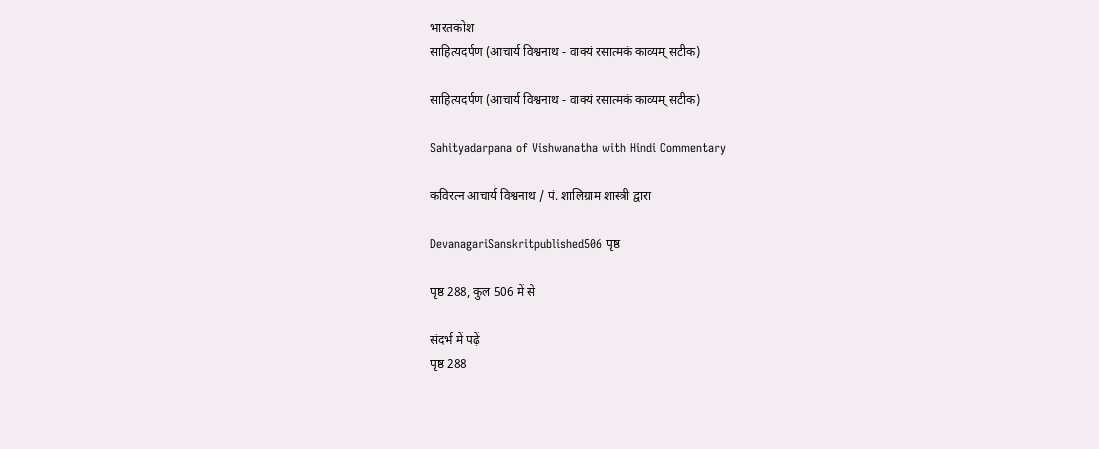भारतकोश
साहित्यदर्पण (आचार्य विश्वनाथ - वाक्यं रसात्मकं काव्यम् सटीक)

साहित्यदर्पण (आचार्य विश्वनाथ - वाक्यं रसात्मकं काव्यम् सटीक)

Sahityadarpana of Vishwanatha with Hindi Commentary

कविरत्न आचार्य विश्वनाथ / पं. शालिग्राम शास्त्री द्वारा

DevanagariSanskritpublished506 पृष्ठ

पृष्ठ 288, कुल 506 में से

संदर्भ में पढ़ें
पृष्ठ 288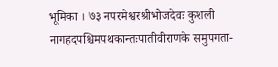भूमिका । ७३ नपरमेश्वरश्रीभोजदेवः कुशली नागहदपश्चिमपथकान्तःपातीवीराणके समुपगता-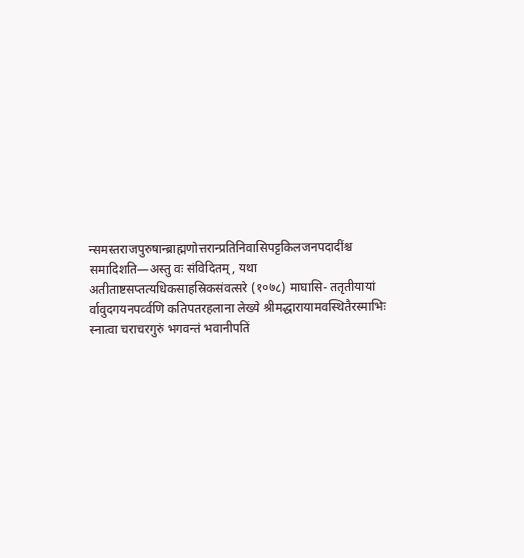न्समस्तराजपुरुषान्ब्राह्मणोत्तरान्प्रतिनिवासिपट्टकिलजनपदादींश्च समादिशति—अस्तु वः संविदितम्, यथा अतीताष्टसप्तत्यधिकसाहस्रिकसंवत्सरे (१०७८) माघासि- ततृतीयायां र्वावुदगयनपर्व्वणि कतिपतरहलाना लेख्ये श्रीमद्धारायामवस्थितैरस्माभिः स्नात्वा चराचरगुरुं भगवन्तं भवानीपतिं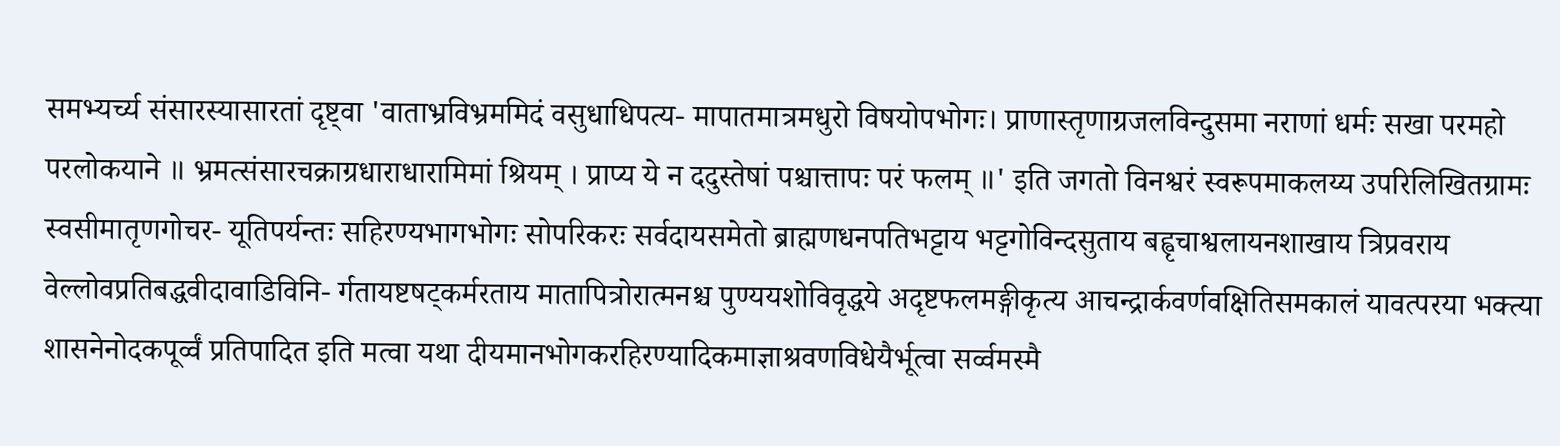समभ्यर्च्य संसारस्यासारतां दृष्ट्वा 'वाताभ्रविभ्रममिदं वसुधाधिपत्य- मापातमात्रमधुरो विषयोपभोगः। प्राणास्तृणाग्रजलविन्दुसमा नराणां धर्मः सखा परमहो परलोकयाने ॥ भ्रमत्संसारचक्राग्रधाराधारामिमां श्रियम् । प्राप्य ये न ददुस्तेषां पश्चात्तापः परं फलम् ॥' इति जगतो विनश्वरं स्वरूपमाकलय्य उपरिलिखितग्रामः स्वसीमातृणगोचर- यूतिपर्यन्तः सहिरण्यभागभोगः सोपरिकरः सर्वदायसमेतो ब्राह्मणधनपतिभट्टाय भट्टगोविन्दसुताय बह्वृचाश्वलायनशाखाय त्रिप्रवराय वेल्लोवप्रतिबद्धवीदावाडिविनि- र्गतायष्टषट्कर्मरताय मातापित्रोरात्मनश्च पुण्ययशोविवृद्धये अदृष्टफलमङ्गीकृत्य आचन्द्रार्कवर्णवक्षितिसमकालं यावत्परया भक्त्या शासनेनोदकपूर्व्वं प्रतिपादित इति मत्वा यथा दीयमानभोगकरहिरण्यादिकमाज्ञाश्रवणविधेयैर्भूत्वा सर्व्वमस्मै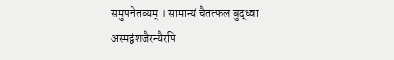समुपनेतव्यम् । सामान्यं चैतत्फल बुद्ध्वा अस्मद्वंशजैरन्यैरपि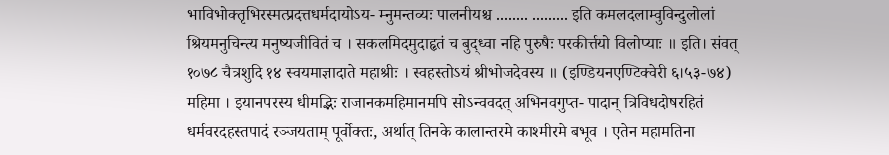भाविभोक्तृभिरस्मत्प्रदत्तधर्मदायोऽय- म्नुमन्तव्यः पालनीयश्च ........ ......... इति कमलदलाम्वुविन्दुलोलां श्रियमनुचिन्त्य मनुष्यजीवितं च । सकलमिदमुदाहृतं च बुद्ध्वा नहि पुरुषैः परकीर्त्तयो विलोप्याः ॥ इति। संवत् १०७८ चैत्रशुदि १४ स्वयमाज्ञादाते महाश्रीः । स्वहस्तोऽयं श्रीभोजदेवस्य ॥ (इण्डियनएण्टिक्वेरी ६।५३-७४) महिमा । इयानपरस्य धीमद्भिः राजानकमहिमानमपि सोऽन्ववदत् अभिनवगुप्त- पादान् त्रिविधदोषरहितं धर्मवरदहस्तपादं रञ्जयताम् पूर्वोक्तः, अर्थात् तिनके कालान्तरमे काश्मीरमे बभूव । एतेन महामतिना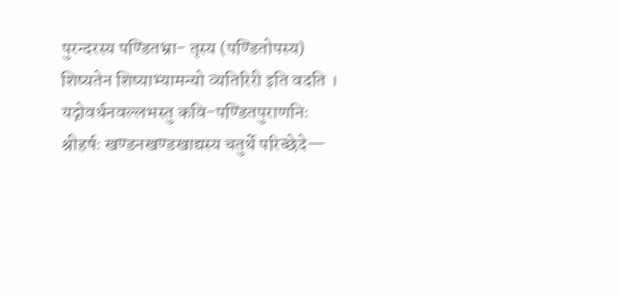पुरन्दरस्य पण्डितभ्रा- तृस्य (पण्डितोपस्य) शिष्यतेन शिष्याभ्यामन्यो व्यतिरिरी इति वदति । यद्गोवर्धनवल्लभस्तु कवि-पण्डितपुराणनिः श्रीहर्षः खण्डनखण्डखाद्यस्य चतुर्थे परिच्छेदे—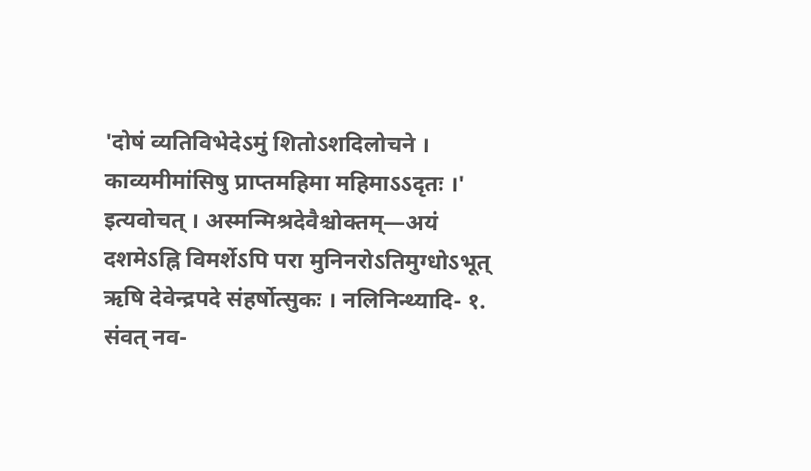'दोषं व्यतिविभेदेऽमुं शितोऽशदिलोचने । काव्यमीमांसिषु प्राप्तमहिमा महिमाऽऽदृतः ।' इत्यवोचत् । अस्मन्मिश्रदेवैश्चोक्तम्—अयं दशमेऽह्नि विमर्शेऽपि परा मुनिनरोऽतिमुग्धोऽभूत् ऋषि देवेन्द्रपदे संहर्षोत्सुकः । नलिनिन्थ्यादि- १. संवत् नव-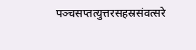पञ्चसप्तत्युत्तरसहस्रसंवत्सरे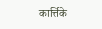कार्त्तिके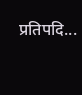प्रतिपदि...